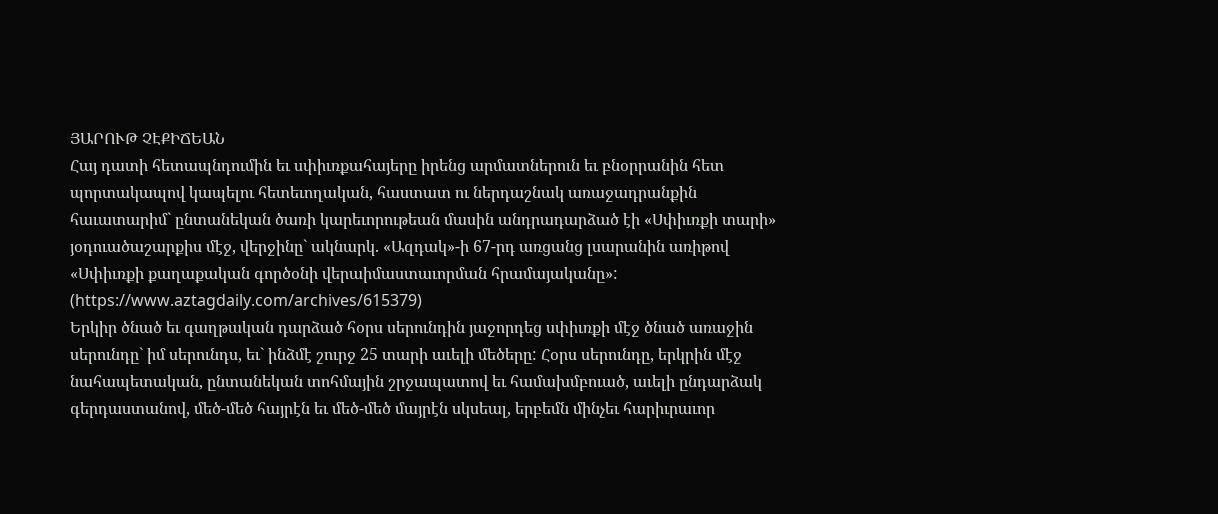ՅԱՐՈՒԹ ՉԷՔԻՃԵԱՆ
Հայ դատի հետապնդումին եւ սփիւռքահայերը իրենց արմատներուն եւ բնօրրանին հետ պորտակապով կապելու հետեւողական, հաստատ ու ներդաշնակ առաջադրանքին հաւատարիմ` ընտանեկան ծառի կարեւորութեան մասին անդրադարձած էի «Սփիւռքի տարի» յօդուածաշարքիս մէջ, վերջինը` ակնարկ. «Ազդակ»-ի 67-րդ առցանց լսարանին առիթով «Սփիւռքի քաղաքական գործօնի վերաիմաստաւորման հրամայականը»: (https://www.aztagdaily.com/archives/615379)
Երկիր ծնած եւ գաղթական դարձած հօրս սերունդին յաջորդեց սփիւռքի մէջ ծնած առաջին սերունդը` իմ սերունդս, եւ` ինձմէ շուրջ 25 տարի աւելի մեծերը: Հօրս սերունդը, երկրին մէջ նահապետական, ընտանեկան տոհմային շրջապատով եւ համախմբուած, աւելի ընդարձակ գերդաստանով, մեծ-մեծ հայրէն եւ մեծ-մեծ մայրէն սկսեալ, երբեմն մինչեւ հարիւրաւոր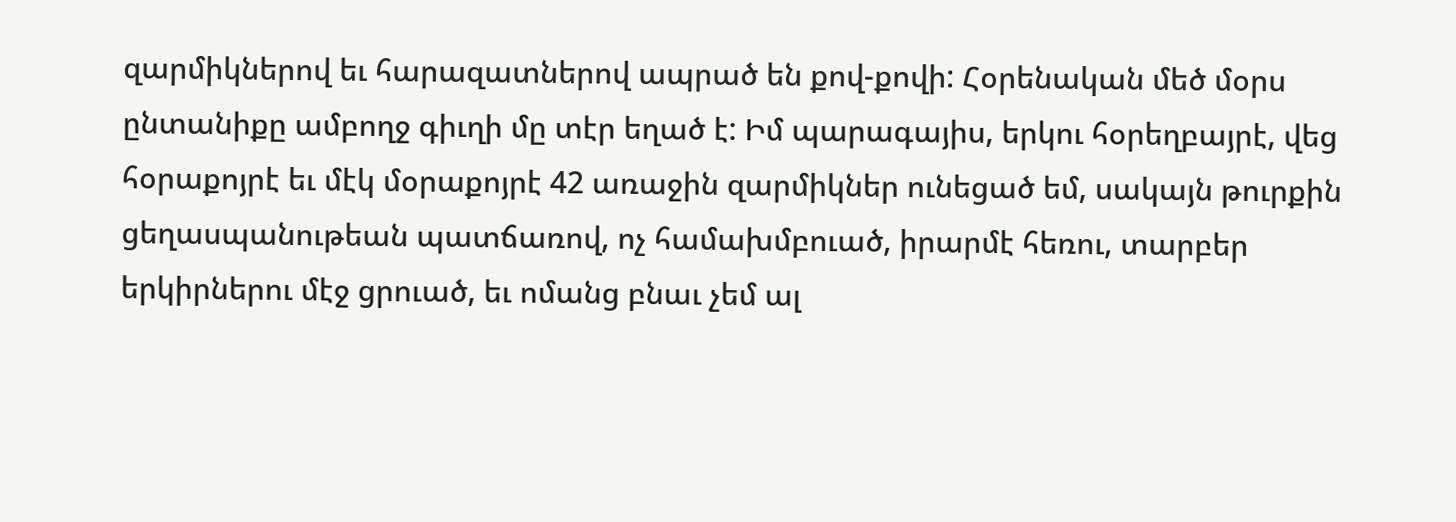զարմիկներով եւ հարազատներով ապրած են քով-քովի: Հօրենական մեծ մօրս ընտանիքը ամբողջ գիւղի մը տէր եղած է: Իմ պարագայիս, երկու հօրեղբայրէ, վեց հօրաքոյրէ եւ մէկ մօրաքոյրէ 42 առաջին զարմիկներ ունեցած եմ, սակայն թուրքին ցեղասպանութեան պատճառով, ոչ համախմբուած, իրարմէ հեռու, տարբեր երկիրներու մէջ ցրուած, եւ ոմանց բնաւ չեմ ալ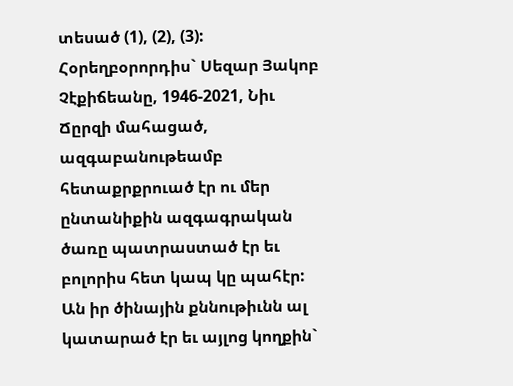տեսած (1), (2), (3):
Հօրեղբօրորդիս` Սեզար Յակոբ Չէքիճեանը, 1946-2021, Նիւ Ճըրզի մահացած, ազգաբանութեամբ հետաքրքրուած էր ու մեր ընտանիքին ազգագրական ծառը պատրաստած էր եւ բոլորիս հետ կապ կը պահէր: Ան իր ծինային քննութիւնն ալ կատարած էր եւ այլոց կողքին`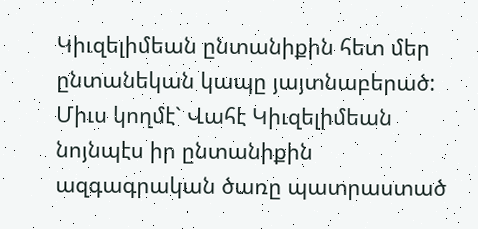Կիւզելիմեան ընտանիքին հետ մեր ընտանեկան կապը յայտնաբերած: Միւս կողմէ` Վահէ Կիւզելիմեան նոյնպէս իր ընտանիքին ազգագրական ծառը պատրաստած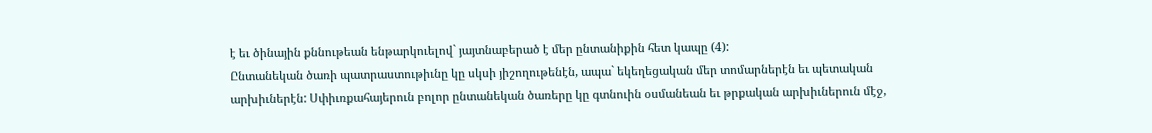է եւ ծինային քննութեան ենթարկուելով` յայտնաբերած է մեր ընտանիքին հետ կապը (4):
Ընտանեկան ծառի պատրաստութիւնը կը սկսի յիշողութենէն, ապա` եկեղեցական մեր տոմարներէն եւ պետական արխիւներէն: Սփիւռքահայերուն բոլոր ընտանեկան ծառերը կը գտնուին օսմանեան եւ թրքական արխիւներուն մէջ,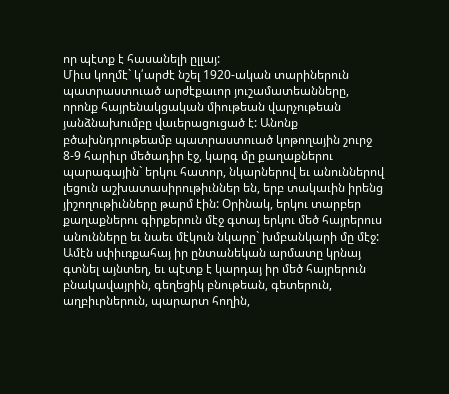որ պէտք է հասանելի ըլլայ:
Միւս կողմէ` կ՛արժէ նշել 1920-ական տարիներուն պատրաստուած արժէքաւոր յուշամատեանները, որոնք հայրենակցական միութեան վարչութեան յանձնախումբը վաւերացուցած է: Անոնք բծախնդրութեամբ պատրաստուած կոթողային շուրջ 8-9 հարիւր մեծադիր էջ, կարգ մը քաղաքներու պարագային` երկու հատոր, նկարներով եւ անուններով լեցուն աշխատասիրութիւններ են, երբ տակաւին իրենց յիշողութիւնները թարմ էին: Օրինակ, երկու տարբեր քաղաքներու գիրքերուն մէջ գտայ երկու մեծ հայրերուս անունները եւ նաեւ մէկուն նկարը` խմբանկարի մը մէջ:
Ամէն սփիւռքահայ իր ընտանեկան արմատը կրնայ գտնել այնտեղ, եւ պէտք է կարդայ իր մեծ հայրերուն բնակավայրին, գեղեցիկ բնութեան, գետերուն, աղբիւրներուն, պարարտ հողին,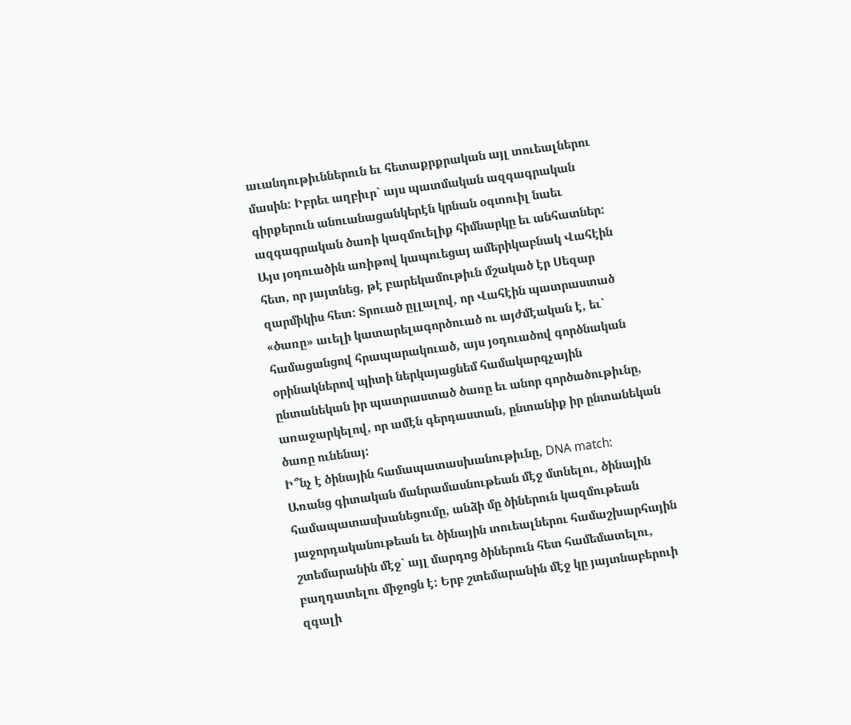աւանդութիւններուն եւ հետաքրքրական այլ տուեալներու մասին: Իբրեւ աղբիւր` այս պատմական ազգագրական գիրքերուն անուանացանկերէն կրնան օգտուիլ նաեւ ազգագրական ծառի կազմուելիք հիմնարկը եւ անհատներ:
Այս յօդուածին առիթով կապուեցայ ամերիկաբնակ Վահէին հետ, որ յայտնեց, թէ բարեկամութիւն մշակած էր Սեզար զարմիկիս հետ: Տրուած ըլլալով, որ Վահէին պատրաստած «ծառը» աւելի կատարելագործուած ու այժմէական է, եւ` համացանցով հրապարակուած, այս յօդուածով գործնական օրինակներով պիտի ներկայացնեմ համակարգչային ընտանեկան իր պատրաստած ծառը եւ անոր գործածութիւնը, առաջարկելով, որ ամէն գերդաստան, ընտանիք իր ընտանեկան ծառը ունենայ:
Ի՞նչ է ծինային համապատասխանութիւնը, DNA match:
Առանց գիտական մանրամասնութեան մէջ մտնելու, ծինային համապատասխանեցումը, անձի մը ծիներուն կազմութեան յաջորդականութեան եւ ծինային տուեալներու համաշխարհային շտեմարանին մէջ` այլ մարդոց ծիներուն հետ համեմատելու, բաղդատելու միջոցն է: Երբ շտեմարանին մէջ կը յայտնաբերուի զգալի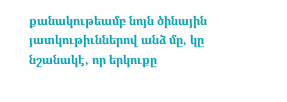քանակութեամբ նոյն ծինային յատկութիւններով անձ մը, կը նշանակէ, որ երկուքը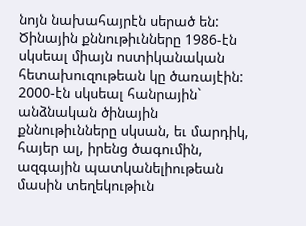նոյն նախահայրէն սերած են:
Ծինային քննութիւնները 1986-էն սկսեալ միայն ոստիկանական հետախուզութեան կը ծառայէին: 2000-էն սկսեալ հանրային` անձնական ծինային քննութիւնները սկսան, եւ մարդիկ, հայեր ալ, իրենց ծագումին, ազգային պատկանելիութեան մասին տեղեկութիւն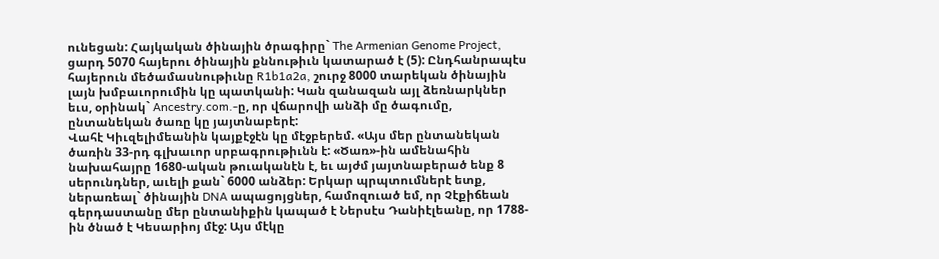ունեցան: Հայկական ծինային ծրագիրը` The Armenian Genome Project, ցարդ 5070 հայերու ծինային քննութիւն կատարած է (5): Ընդհանրապէս հայերուն մեծամասնութիւնը R1b1a2a, շուրջ 8000 տարեկան ծինային լայն խմբաւորումին կը պատկանի: Կան զանազան այլ ձեռնարկներ եւս, օրինակ` Ancestry.com.-ը, որ վճարովի անձի մը ծագումը, ընտանեկան ծառը կը յայտնաբերէ:
Վահէ Կիւզելիմեանին կայքէջէն կը մէջբերեմ. «Այս մեր ընտանեկան ծառին 33-րդ գլխաւոր սրբագրութիւնն է: «Ծառ»-ին ամենահին նախահայրը 1680-ական թուականէն է, եւ այժմ յայտնաբերած ենք 8 սերունդներ, աւելի քան` 6000 անձեր: Երկար պրպտումներէ ետք, ներառեալ` ծինային DNA ապացոյցներ, համոզուած եմ, որ Չէքիճեան գերդաստանը մեր ընտանիքին կապած է Ներսէս Դանիէլեանը, որ 1788-ին ծնած է Կեսարիոյ մէջ: Այս մէկը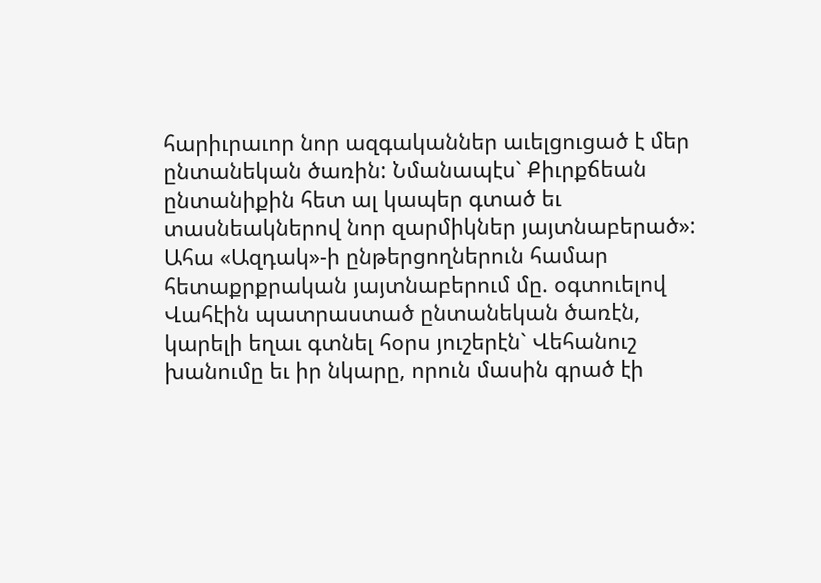հարիւրաւոր նոր ազգականներ աւելցուցած է մեր ընտանեկան ծառին: Նմանապէս` Քիւրքճեան ընտանիքին հետ ալ կապեր գտած եւ տասնեակներով նոր զարմիկներ յայտնաբերած»:
Ահա «Ազդակ»-ի ընթերցողներուն համար հետաքրքրական յայտնաբերում մը. օգտուելով Վահէին պատրաստած ընտանեկան ծառէն, կարելի եղաւ գտնել հօրս յուշերէն` Վեհանուշ խանումը եւ իր նկարը, որուն մասին գրած էի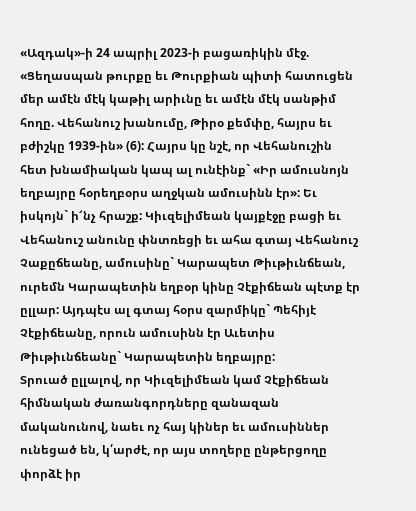«Ազդակ»-ի 24 ապրիլ 2023-ի բացառիկին մէջ. «Ցեղասպան թուրքը եւ Թուրքիան պիտի հատուցեն մեր ամէն մէկ կաթիլ արիւնը եւ ամէն մէկ սանթիմ հողը. Վեհանուշ խանումը, Թիրօ քեմփը, հայրս եւ բժիշկը 1939-ին» (6): Հայրս կը նշէ, որ Վեհանուշին հետ խնամիական կապ ալ ունէինք` «Իր ամուսնոյն եղբայրը հօրեղբօրս աղջկան ամուսինն էր»: Եւ իսկոյն` ի՜նչ հրաշք: Կիւզելիմեան կայքէջը բացի եւ Վեհանուշ անունը փնտռեցի եւ ահա գտայ Վեհանուշ Չաքըճեանը, ամուսինը` Կարապետ Թիւթիւնճեան, ուրեմն Կարապետին եղբօր կինը Չէքիճեան պէտք էր ըլլար: Այդպէս ալ գտայ հօրս զարմիկը` Պեհիյէ Չէքիճեանը, որուն ամուսինն էր Աւետիս Թիւթիւնճեանը` Կարապետին եղբայրը:
Տրուած ըլլալով, որ Կիւզելիմեան կամ Չէքիճեան հիմնական ժառանգորդները զանազան մականունով, նաեւ ոչ հայ կիներ եւ ամուսիններ ունեցած են, կ՛արժէ, որ այս տողերը ընթերցողը փորձէ իր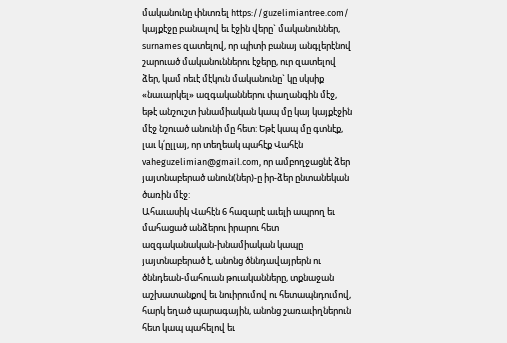մականունը փնտռել https://guzelimiantree.com/ կայքէջը բանալով եւ էջին վերը` մականուններ, surnames զատելով, որ պիտի բանայ անգլերէնով շարուած մականուններու էջերը, ուր զատելով ձեր, կամ ոեւէ մէկուն մականունը` կը սկսիք «նաւարկել» ազգականներու փաղանգին մէջ, եթէ անշուշտ խնամիական կապ մը կայ կայքէջին մէջ նշուած անունի մը հետ: Եթէ կապ մը գտնէք, լաւ կ՛ըլլայ, որ տեղեակ պահէք Վահէն vaheguzelimian@gmail.com, որ ամբողջացնէ ձեր յայտնաբերած անուն(ներ)-ը իր-ձեր ընտանեկան ծառին մէջ:
Ահաւասիկ Վահէն 6 հազարէ աւելի ապրող եւ մահացած անձերու իրարու հետ ազգականական-խնամիական կապը յայտնաբերած է, անոնց ծննդավայրերն ու ծննդեան-մահուան թուականները, տքնաջան աշխատանքով եւ նուիրումով ու հետապնդումով, հարկ եղած պարագային, անոնց շառաւիղներուն հետ կապ պահելով եւ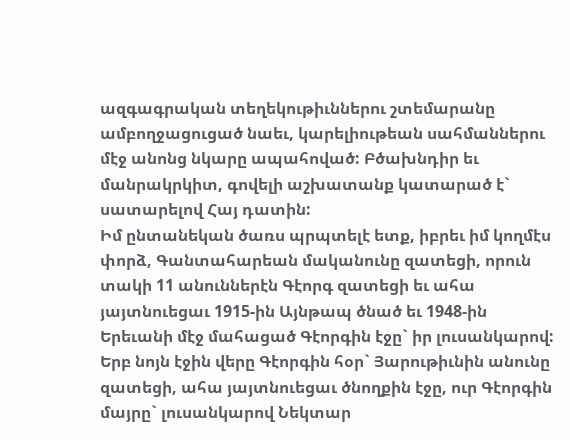ազգագրական տեղեկութիւններու շտեմարանը ամբողջացուցած նաեւ, կարելիութեան սահմաններու մէջ անոնց նկարը ապահոված: Բծախնդիր եւ մանրակրկիտ, գովելի աշխատանք կատարած է` սատարելով Հայ դատին:
Իմ ընտանեկան ծառս պրպտելէ ետք, իբրեւ իմ կողմէս փորձ, Գանտահարեան մականունը զատեցի, որուն տակի 11 անուններէն Գէորգ զատեցի եւ ահա յայտնուեցաւ 1915-ին Այնթապ ծնած եւ 1948-ին Երեւանի մէջ մահացած Գէորգին էջը` իր լուսանկարով: Երբ նոյն էջին վերը Գէորգին հօր` Յարութիւնին անունը զատեցի, ահա յայտնուեցաւ ծնողքին էջը, ուր Գէորգին մայրը` լուսանկարով Նեկտար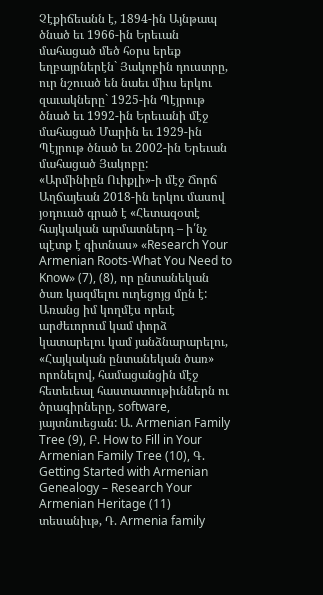Չէքիճեանն է, 1894-ին Այնթապ ծնած եւ 1966-ին Երեւան մահացած մեծ հօրս երեք եղբայրներէն` Յակոբին դուստրը, ուր նշուած են նաեւ միւս երկու զաւակները` 1925-ին Պէյրութ ծնած եւ 1992-ին Երեւանի մէջ մահացած Մարին եւ 1929-ին Պէյրութ ծնած եւ 2002-ին Երեւան մահացած Յակոբը:
«Արմինիըն Ուիքլի»-ի մէջ Ճորճ Աղճայեան 2018-ին երկու մասով յօդուած գրած է «Հետազօտէ հայկական արմատներդ – ի՛նչ պէտք է գիտնաս» «Research Your Armenian Roots-What You Need to Know» (7), (8), որ ընտանեկան ծառ կազմելու ուղեցոյց մըն է:
Առանց իմ կողմէս որեւէ արժեւորում կամ փորձ կատարելու կամ յանձնարարելու, «Հայկական ընտանեկան ծառ» որոնելով, համացանցին մէջ հետեւեալ հաստատութիւններն ու ծրագիրները, software, յայտնուեցան: Ա. Armenian Family Tree (9), Բ. How to Fill in Your Armenian Family Tree (10), Գ. Getting Started with Armenian Genealogy – Research Your Armenian Heritage (11) տեսանիւթ, Դ. Armenia family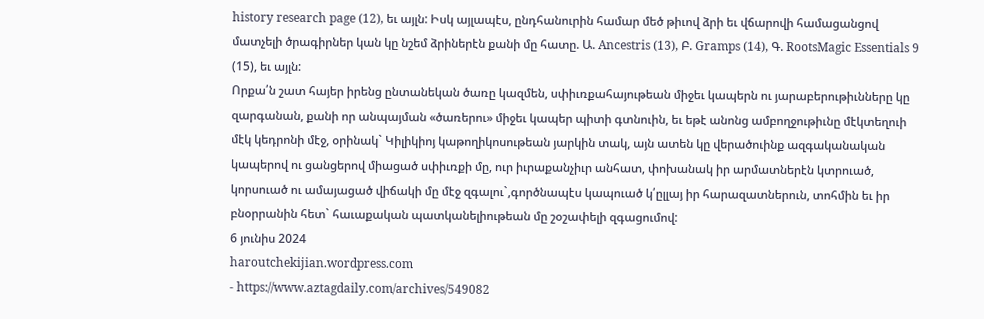history research page (12), եւ այլն: Իսկ այլապէս, ընդհանուրին համար մեծ թիւով ձրի եւ վճարովի համացանցով մատչելի ծրագիրներ կան կը նշեմ ձրիներէն քանի մը հատը. Ա. Ancestris (13), Բ. Gramps (14), Գ. RootsMagic Essentials 9 (15), եւ այլն:
Որքա՛ն շատ հայեր իրենց ընտանեկան ծառը կազմեն, սփիւռքահայութեան միջեւ կապերն ու յարաբերութիւնները կը զարգանան, քանի որ անպայման «ծառերու» միջեւ կապեր պիտի գտնուին, եւ եթէ անոնց ամբողջութիւնը մէկտեղուի մէկ կեդրոնի մէջ, օրինակ` Կիլիկիոյ կաթողիկոսութեան յարկին տակ, այն ատեն կը վերածուինք ազգականական կապերով ու ցանցերով միացած սփիւռքի մը, ուր իւրաքանչիւր անհատ, փոխանակ իր արմատներէն կտրուած, կորսուած ու ամայացած վիճակի մը մէջ զգալու`,գործնապէս կապուած կ՛ըլլայ իր հարազատներուն, տոհմին եւ իր բնօրրանին հետ` հաւաքական պատկանելիութեան մը շօշափելի զգացումով:
6 յունիս 2024
haroutchekijian.wordpress.com
- https://www.aztagdaily.com/archives/549082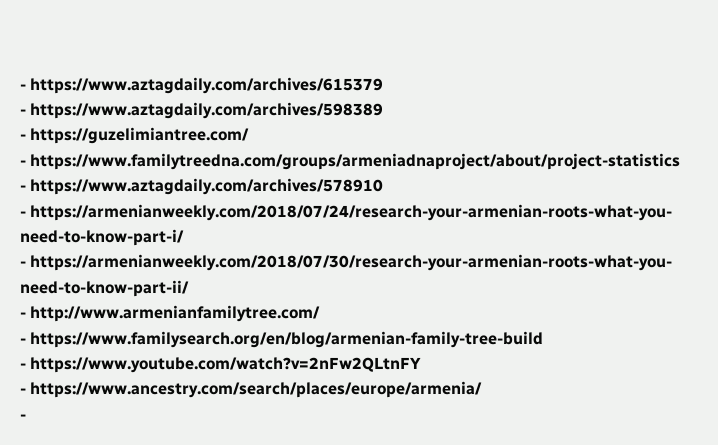- https://www.aztagdaily.com/archives/615379
- https://www.aztagdaily.com/archives/598389
- https://guzelimiantree.com/
- https://www.familytreedna.com/groups/armeniadnaproject/about/project-statistics
- https://www.aztagdaily.com/archives/578910
- https://armenianweekly.com/2018/07/24/research-your-armenian-roots-what-you-need-to-know-part-i/
- https://armenianweekly.com/2018/07/30/research-your-armenian-roots-what-you-need-to-know-part-ii/
- http://www.armenianfamilytree.com/
- https://www.familysearch.org/en/blog/armenian-family-tree-build
- https://www.youtube.com/watch?v=2nFw2QLtnFY
- https://www.ancestry.com/search/places/europe/armenia/
-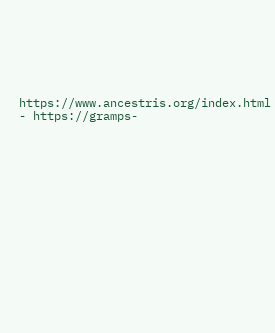https://www.ancestris.org/index.html
- https://gramps-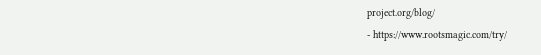project.org/blog/
- https://www.rootsmagic.com/try/